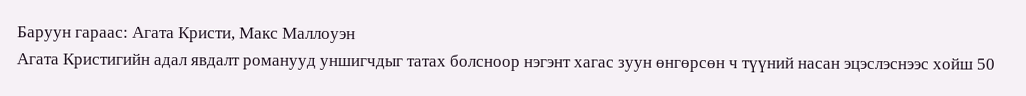Баруун гараас: Агата Кристи, Макс Маллоуэн
Агата Кристигийн адал явдалт романууд уншигчдыг татах болсноор нэгэнт хагас зуун өнгөрсөн ч түүний насан эцэслэснээс хойш 50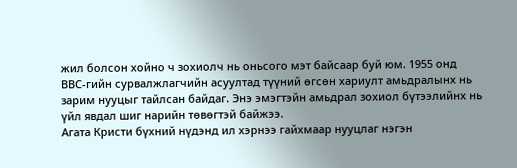жил болсон хойно ч зохиолч нь оньсого мэт байсаар буй юм. 1955 онд ВВС-гийн сурвалжлагчийн асуултад түүний өгсөн хариулт амьдралынх нь зарим нууцыг тайлсан байдаг. Энэ эмэгтэйн амьдрал зохиол бүтээлийнх нь үйл явдал шиг нарийн төвөгтэй байжээ.
Агата Кристи бүхний нүдэнд ил хэрнээ гайхмаар нууцлаг нэгэн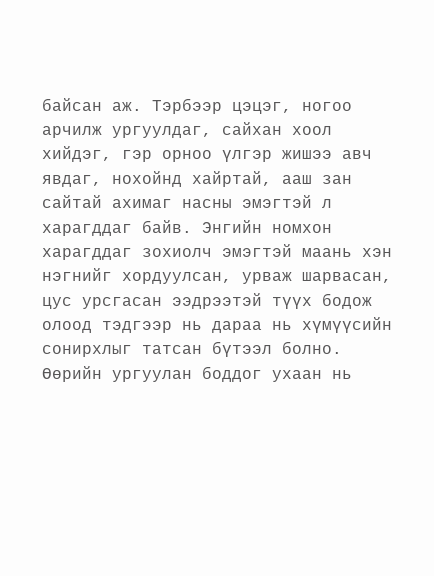байсан аж. Тэрбээр цэцэг, ногоо арчилж ургуулдаг, сайхан хоол хийдэг, гэр орноо үлгэр жишээ авч явдаг, нохойнд хайртай, ааш зан сайтай ахимаг насны эмэгтэй л харагддаг байв. Энгийн номхон харагддаг зохиолч эмэгтэй маань хэн нэгнийг хордуулсан, урваж шарвасан, цус урсгасан ээдрээтэй түүх бодож олоод тэдгээр нь дараа нь хүмүүсийн сонирхлыг татсан бүтээл болно. Өөрийн ургуулан боддог ухаан нь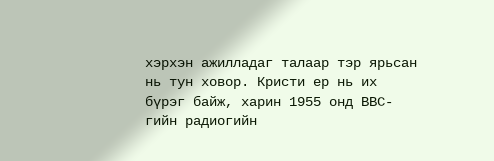хэрхэн ажилладаг талаар тэр ярьсан нь тун ховор. Кристи ер нь их бүрэг байж, харин 1955 онд ВВС-гийн радиогийн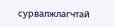сурвалжлагчтай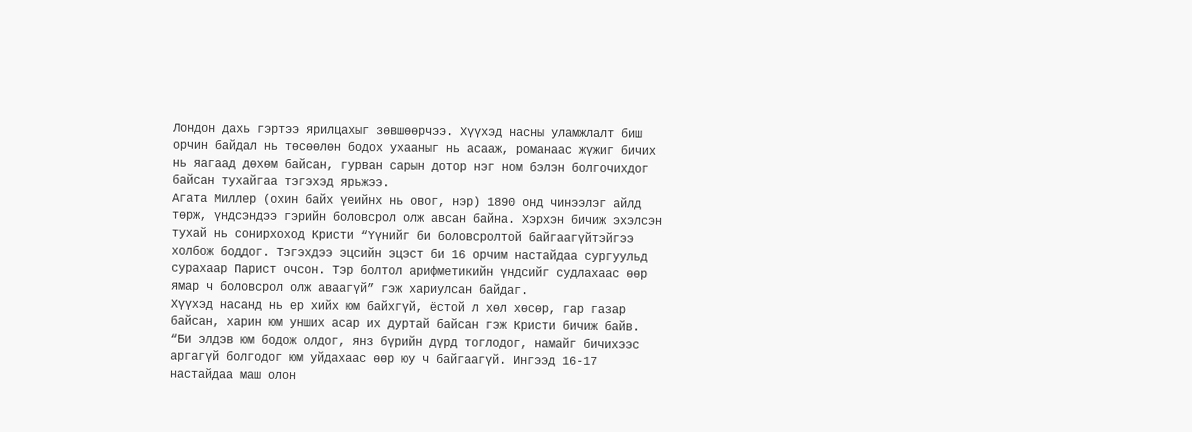Лондон дахь гэртээ ярилцахыг зөвшөөрчээ. Хүүхэд насны уламжлалт биш орчин байдал нь төсөөлөн бодох ухааныг нь асааж, романаас жүжиг бичих нь яагаад дөхөм байсан, гурван сарын дотор нэг ном бэлэн болгочихдог байсан тухайгаа тэгэхэд ярьжээ.
Агата Миллер (охин байх үеийнх нь овог, нэр) 1890 онд чинээлэг айлд төрж, үндсэндээ гэрийн боловсрол олж авсан байна. Хэрхэн бичиж эхэлсэн тухай нь сонирхоход Кристи “Үүнийг би боловсролтой байгаагүйтэйгээ холбож боддог. Тэгэхдээ эцсийн эцэст би 16 орчим настайдаа сургуульд сурахаар Парист очсон. Тэр болтол арифметикийн үндсийг судлахаас өөр ямар ч боловсрол олж аваагүй” гэж хариулсан байдаг.
Хүүхэд насанд нь ер хийх юм байхгүй, ёстой л хөл хөсөр, гар газар байсан, харин юм унших асар их дуртай байсан гэж Кристи бичиж байв. “Би элдэв юм бодож олдог, янз бүрийн дүрд тоглодог, намайг бичихээс аргагүй болгодог юм уйдахаас өөр юу ч байгаагүй. Ингээд 16-17 настайдаа маш олон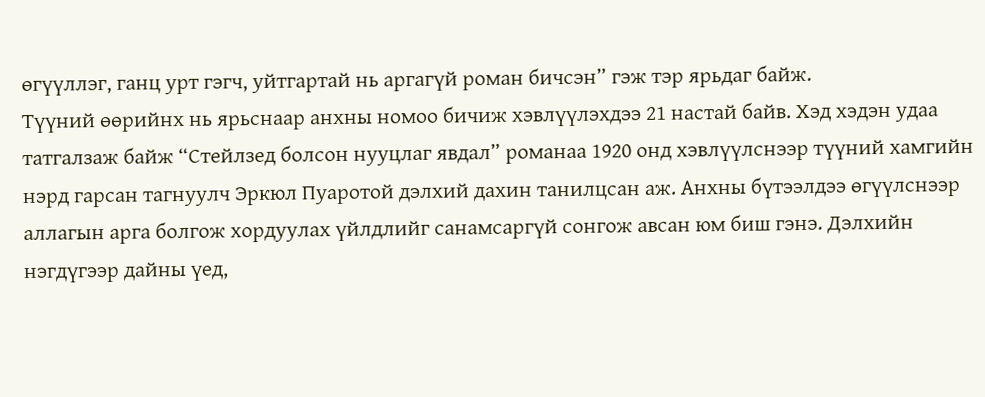өгүүллэг, ганц урт гэгч, уйтгартай нь аргагүй роман бичсэн” гэж тэр ярьдаг байж.
Түүний өөрийнх нь ярьснаар анхны номоо бичиж хэвлүүлэхдээ 21 настай байв. Хэд хэдэн удаа татгалзаж байж “Стейлзед болсон нууцлаг явдал” романаа 1920 онд хэвлүүлснээр түүний хамгийн нэрд гарсан тагнуулч Эркюл Пуаротой дэлхий дахин танилцсан аж. Анхны бүтээлдээ өгүүлснээр аллагын арга болгож хордуулах үйлдлийг санамсаргүй сонгож авсан юм биш гэнэ. Дэлхийн нэгдүгээр дайны үед,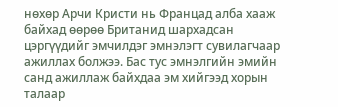нөхөр Арчи Кристи нь Францад алба хааж байхад өөрөө Британид шархадсан цэргүүдийг эмчилдэг эмнэлэгт сувилагчаар ажиллах болжээ. Бас тус эмнэлгийн эмийн санд ажиллаж байхдаа эм хийгээд хорын талаар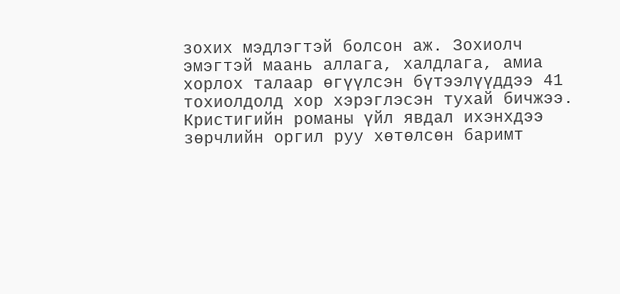зохих мэдлэгтэй болсон аж. Зохиолч эмэгтэй маань аллага, халдлага, амиа хорлох талаар өгүүлсэн бүтээлүүддээ 41 тохиолдолд хор хэрэглэсэн тухай бичжээ.
Кристигийн романы үйл явдал ихэнхдээ зөрчлийн оргил руу хөтөлсөн баримт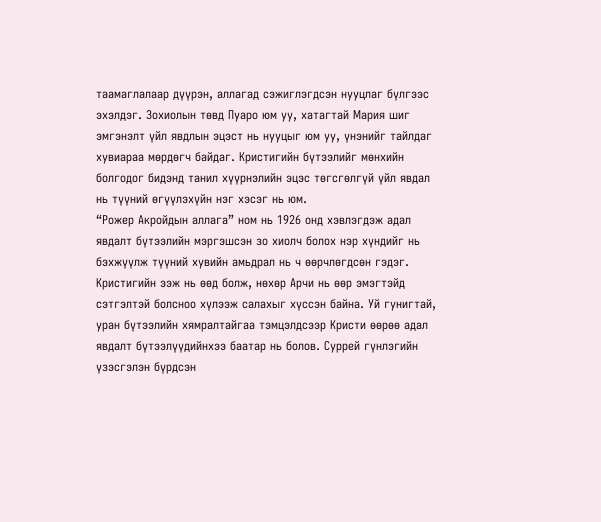таамаглалаар дүүрэн, аллагад сэжиглэгдсэн нууцлаг бүлгээс эхэлдэг. Зохиолын төвд Пуаро юм уу, хатагтай Мария шиг эмгэнэлт үйл явдлын эцэст нь нууцыг юм уу, үнэнийг тайлдаг хувиараа мөрдөгч байдаг. Кристигийн бүтээлийг мөнхийн болгодог бидэнд танил хүүрнэлийн эцэс төгсгөлгүй үйл явдал нь түүний өгүүлэхүйн нэг хэсэг нь юм.
“Рожер Акройдын аллага” ном нь 1926 онд хэвлэгдэж адал явдалт бүтээлийн мэргэшсэн зо хиолч болох нэр хүндийг нь бэхжүүлж түүний хувийн амьдрал нь ч өөрчлөгдсөн гэдэг. Кристигийн ээж нь өөд болж, нөхөр Арчи нь өөр эмэгтэйд сэтгэлтэй болсноо хүлээж салахыг хүссэн байна. Уй гунигтай, уран бүтээлийн хямралтайгаа тэмцэлдсээр Кристи өөрөө адал явдалт бүтээлүүдийнхээ баатар нь болов. Суррей гүнлэгийн үзэсгэлэн бүрдсэн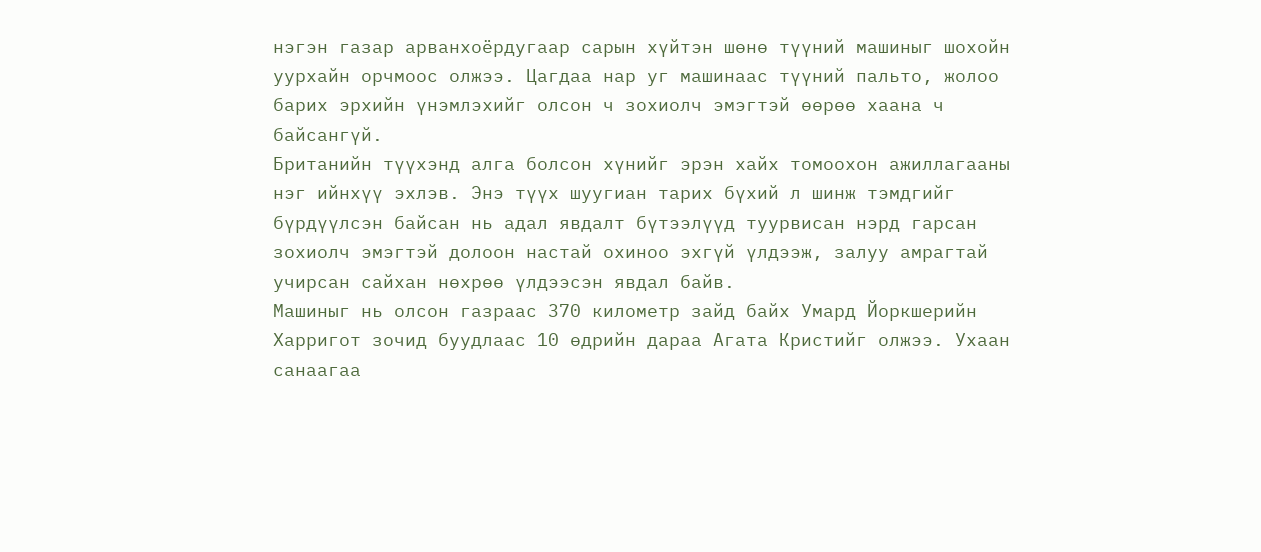нэгэн газар арванхоёрдугаар сарын хүйтэн шөнө түүний машиныг шохойн уурхайн орчмоос олжээ. Цагдаа нар уг машинаас түүний пальто, жолоо барих эрхийн үнэмлэхийг олсон ч зохиолч эмэгтэй өөрөө хаана ч байсангүй.
Британийн түүхэнд алга болсон хүнийг эрэн хайх томоохон ажиллагааны нэг ийнхүү эхлэв. Энэ түүх шуугиан тарих бүхий л шинж тэмдгийг бүрдүүлсэн байсан нь адал явдалт бүтээлүүд туурвисан нэрд гарсан зохиолч эмэгтэй долоон настай охиноо эхгүй үлдээж, залуу амрагтай учирсан сайхан нөхрөө үлдээсэн явдал байв.
Машиныг нь олсон газраас 370 километр зайд байх Умард Йоркшерийн Харригот зочид буудлаас 10 өдрийн дараа Агата Кристийг олжээ. Ухаан санаагаа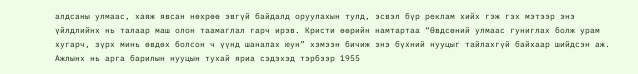алдсаны улмаас, хаяж явсан нөхрөө эвгүй байдалд оруулахын тулд, эсвэл бүр реклам хийх гэж гэх мэтээр энэ үйлдлийнх нь талаар маш олон таамаглал гарч ирэв. Кристи өөрийн намтартаа “Өвдсөний улмаас гуниглах болж урам хугарч, зүрх минь өвдөх болсон ч үүнд шаналах юун” хэмээн бичиж энэ бүхний нууцыг тайлахгүй байхаар шийдсэн аж.
Ажлынх нь арга барилын нууцын тухай яриа сэдэхэд тэрбээр 1955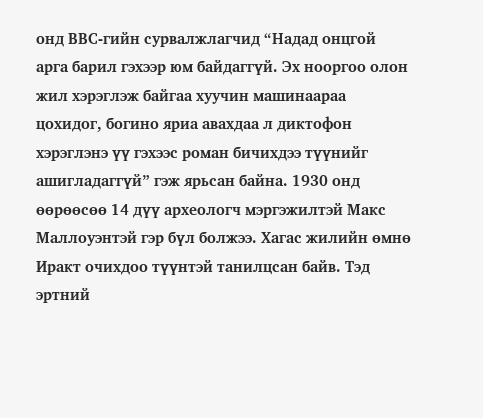онд ВВС-гийн сурвалжлагчид “Надад онцгой арга барил гэхээр юм байдаггүй. Эх нооргоо олон жил хэрэглэж байгаа хуучин машинаараа цохидог, богино яриа авахдаа л диктофон хэрэглэнэ үү гэхээс роман бичихдээ түүнийг ашигладаггүй” гэж ярьсан байна. 1930 онд өөрөөсөө 14 дүү археологч мэргэжилтэй Макс Маллоуэнтэй гэр бүл болжээ. Хагас жилийн өмнө Иракт очихдоо түүнтэй танилцсан байв. Тэд эртний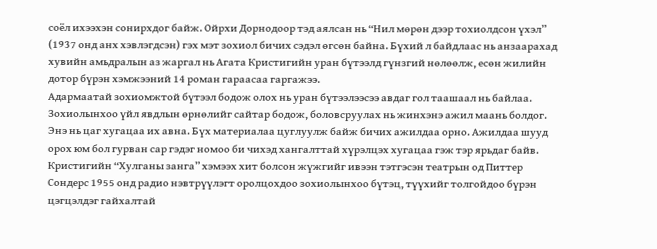соёл ихээхэн сонирхдог байж. Ойрхи Дорнодоор тэд аялсан нь “Нил мөрөн дээр тохиолдсон үхэл” (1937 онд анх хэвлэгдсэн) гэх мэт зохиол бичих сэдэл өгсөн байна. Бүхий л байдлаас нь анзаарахад хувийн амьдралын аз жаргал нь Агата Кристигийн уран бүтээлд гүнзгий нөлөөлж, есөн жилийн дотор бүрэн хэмжээний 14 роман гараасаа гаргажээ.
Адармаатай зохиомжтой бүтээл бодож олох нь уран бүтээлээсээ авдаг гол таашаал нь байлаа. Зохиолынхоо үйл явдлын өрнөлийг сайтар бодож, боловсруулах нь жинхэнэ ажил маань болдог. Энэ нь цаг хугацаа их авна. Бүх материалаа цуглуулж байж бичих ажилдаа орно. Ажилдаа шууд орох юм бол гурван сар гэдэг номоо би чихэд хангалттай хүрэлцэх хугацаа гэж тэр ярьдаг байв. Кристигийн “Хулганы занга” хэмээх хит болсон жүжгийг ивээн тэтгэсэн театрын од Питтер Сондерс 1955 онд радио нэвтрүүлэгт оролцохдоо зохиолынхоо бүтэц, түүхийг толгойдоо бүрэн цэгцэлдэг гайхалтай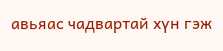авьяас чадвартай хүн гэж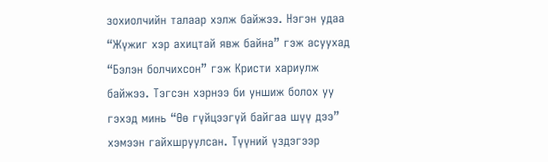зохиолчийн талаар хэлж байжээ. Нэгэн удаа “Жүжиг хэр ахицтай явж байна” гэж асуухад “Бэлэн болчихсон” гэж Кристи хариулж байжээ. Тэгсэн хэрнээ би уншиж болох уу гэхэд минь “Өө гүйцээгүй байгаа шүү дээ” хэмээн гайхшруулсан. Түүний үздэгээр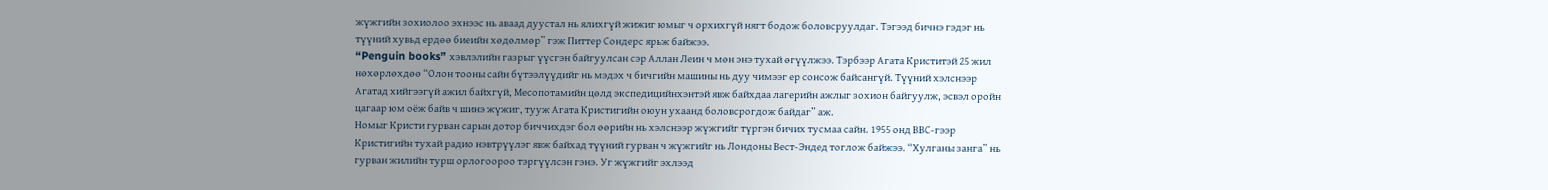жүжгийн зохиолоо эхнээс нь аваад дуустал нь ялихгүй жижиг юмыг ч орхихгүй нягт бодож боловсруулдаг. Тэгээд бичнэ гэдэг нь түүний хувьд ердөө биеийн хөдөлмөр” гэж Питтер Сондерс ярьж байжээ.
“Penguin books” хэвлэлийн газрыг үүсгэн байгуулсан сэр Аллан Леин ч мөн энэ тухай өгүүлжээ. Тэрбээр Агата Криститэй 25 жил нөхөрлөхдөө “Олон тооны сайн бүтээлүүдийг нь мэдэх ч бичгийн машины нь дуу чимээг ер сонсож байсангүй. Түүний хэлснээр Агатад хийгээгүй ажил байхгүй, Месопотамийн цөлд экспедицийнхэнтэй явж байхдаа лагерийн ажлыг зохион байгуулж, эсвэл оройн цагаар юм оёж байв ч шинэ жүжиг, тууж Агата Кристигийн оюун ухаанд боловсрогдож байдаг” аж.
Номыг Кристи гурван сарын дотор биччихдэг бол өөрийн нь хэлснээр жүжгийг түргэн бичих тусмаа сайн. 1955 онд ВВС-гээр Кристигийн тухай радио нэвтрүүлэг явж байхад түүний гурван ч жүжгийг нь Лондоны Вест-Эндед тоглож байжээ. “Хулганы занга” нь гурван жилийн турш орлогоороо тэргүүлсэн гэнэ. Уг жүжгийг эхлээд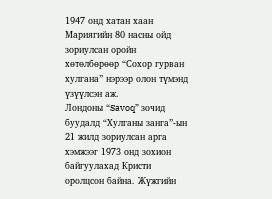1947 онд хатан хаан Мариягийн 80 насны ойд зориулсан оройн хөтөлбөрөөр “Сохор гурван хулгана” нэрээр олон түмэнд үзүүлсэн аж.
Лондоны “Savoq” зочид буудалд “Хулганы занга”-ын 21 жилд зориулсан арга хэмжээг 1973 онд зохион байгуулахад Кристи оролцсон байна. Жүжгийн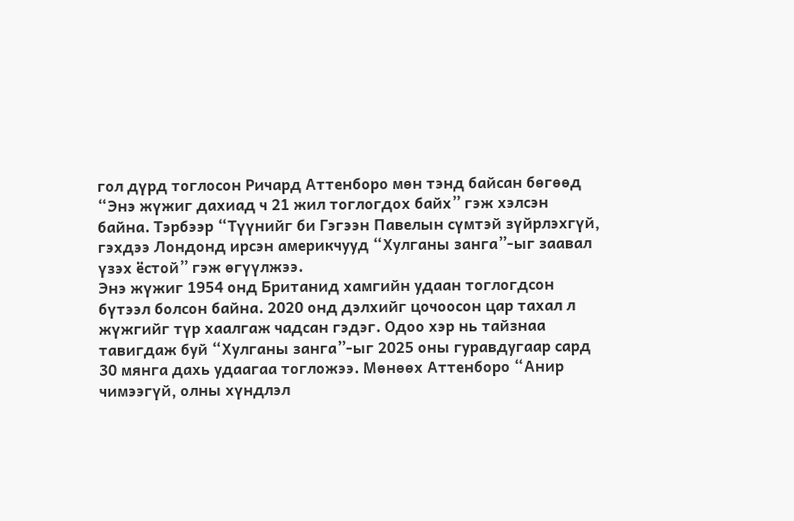гол дүрд тоглосон Ричард Аттенборо мөн тэнд байсан бөгөөд “Энэ жүжиг дахиад ч 21 жил тоглогдох байх” гэж хэлсэн байна. Тэрбээр “Түүнийг би Гэгээн Павелын сүмтэй зүйрлэхгүй, гэхдээ Лондонд ирсэн америкчууд “Хулганы занга”-ыг заавал үзэх ёстой” гэж өгүүлжээ.
Энэ жүжиг 1954 онд Британид хамгийн удаан тоглогдсон бүтээл болсон байна. 2020 онд дэлхийг цочоосон цар тахал л жүжгийг түр хаалгаж чадсан гэдэг. Одоо хэр нь тайзнаа тавигдаж буй “Хулганы занга”-ыг 2025 оны гуравдугаар сард 30 мянга дахь удаагаа тогложээ. Мөнөөх Аттенборо “Анир чимээгүй, олны хүндлэл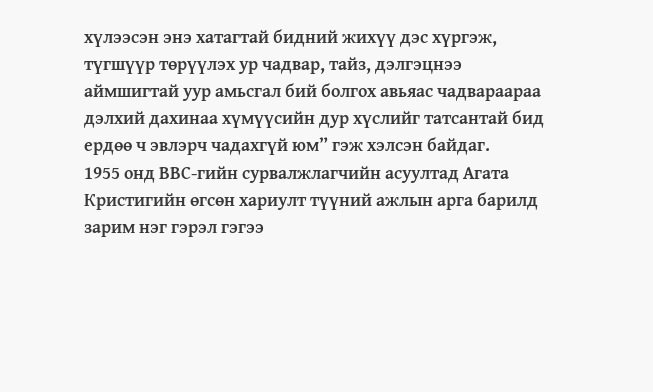хүлээсэн энэ хатагтай бидний жихүү дэс хүргэж, түгшүүр төрүүлэх ур чадвар, тайз, дэлгэцнээ аймшигтай уур амьсгал бий болгох авьяас чадвараараа дэлхий дахинаа хүмүүсийн дур хүслийг татсантай бид ердөө ч эвлэрч чадахгүй юм” гэж хэлсэн байдаг.
1955 онд ВВС-гийн сурвалжлагчийн асуултад Агата Кристигийн өгсөн хариулт түүний ажлын арга барилд зарим нэг гэрэл гэгээ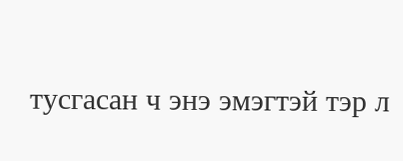тусгасан ч энэ эмэгтэй тэр л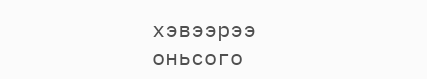хэвээрээ оньсого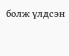болж үлдсэн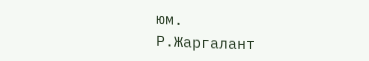юм.
Р.Жаргалант